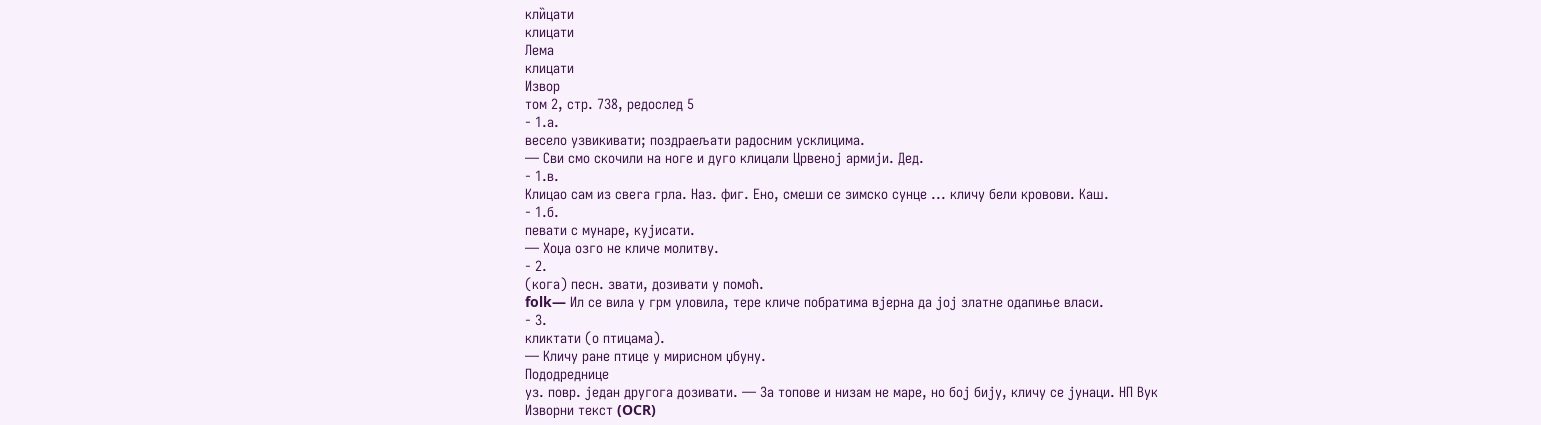кли̏цати
клицати
Лема
клицати
Извор
том 2, стр. 738, редослед 5
- 1.а.
весело узвикивати; поздраељати радосним усклицима.
— Сви смо скочили на ноге и дуго клицали Црвеној армији. Дед.
- 1.в.
Клицао сам из свеrа грла. Наз. фиг. Ено, смеши се зимско сунце ... кличу бели кровови. Каш.
- 1.б.
певати с мунаре, кујисати.
— Хоџа озго не кличе молитву.
- 2.
(кога) песн. звати, дозивати у помоћ.
folk— Ил се вила у грм уловила, тере кличе побратима вјерна да јој златне одапиње власи.
- 3.
кликтати (о птицама).
— Кличу ране птице у мирисном џбуну.
Пододреднице
уз. повр. један другога дозивати. — За топове и низам не маре, но бој бију, кличу се јунаци. НП Вук
Изворни текст (OCR)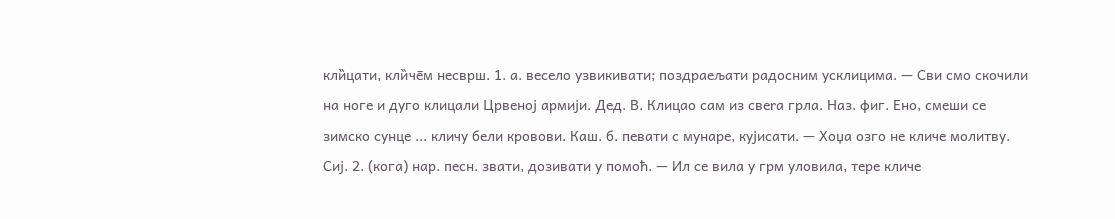кли̏цати, кли̏че̄м несврш. 1. а. весело узвикивати; поздраељати радосним усклицима. — Сви смо скочили на ноге и дуго клицали Црвеној армији. Дед. В. Клицао сам из свеrа грла. Наз. фиг. Ено, смеши се зимско сунце ... кличу бели кровови. Каш. б. певати с мунаре, кујисати. — Хоџа озго не кличе молитву. Сиј. 2. (кога) нар. песн. звати, дозивати у помоћ. — Ил се вила у грм уловила, тере кличе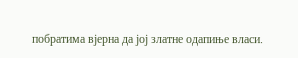побратима вјерна да јој златне одапиње власи.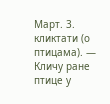Март. 3. кликтати (о птицама). — Кличу ране птице у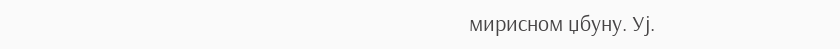мирисном џбуну. Уј.